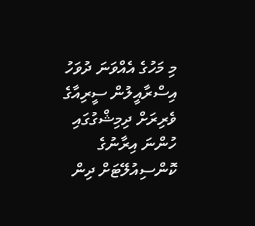މި މަހުގެ އެއްވަނަ ދުވަހު އިސްރާއީލުން ސީރިއާގެ ވެރިރަށް ދިމިޝްގުގައި ހުންނަ އިރާނުގެ ކޮންސިއުލޭޓަށް ދިން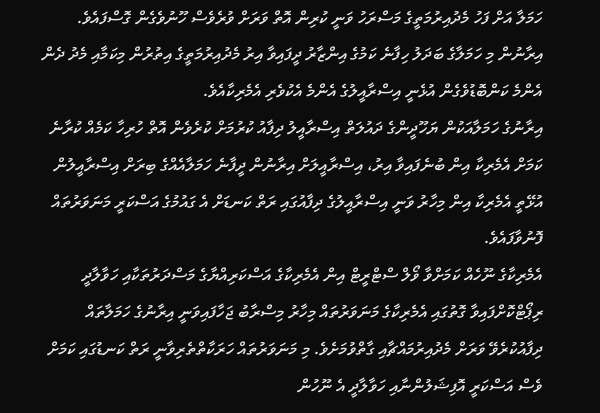ހަމަލާ އަށް ފަހު މެދުއިރުމަތީގެ މަސްރަހު ވަނީ ކުރިން އޮތް ވަރަށް ވުރެވެސް ހޫނުވެގެން ގޮސްފައެވެ. އިރާނުން މި ހަމަލާގެ ބަދަލު ހިފާނެ ކަމުގެ އިންޒާރު ދީފައިވާ އިރު މެދުއިރުމަތީގެ އިތުރުން މިކަމާއި މެދު ދެން އެންމެ ކަންބޮޑުވެގެން އުޅެނީ އިސްރާއީލުގެ އެންމެ އެކުވެރި އެމެރިކާއެވެ.
އިރާނުގެ ހަމަލާއަކުން ޔަހޫދީންގެ ދައުލަތް އިސްރާއީލު ދިފާއު ކުރުމަށް ކުރެވެން އޮތް ހުރިހާ ކަމެއް ކުރާނެ ކަމަށް އެމެރިކާ އިން ބުނެފައިވާ އިރު، އިސްރާއީލަށް އިރާނުން ދީފާނެ ހަމަލާއެއްގެ ބިރަށް އިސްރާއީލުން އުޅޭތީ އެމެރިކާ އިން މިހާރު ވަނީ އިސްރާއީލުގެ ދިފާއުގައި ރަތް ކަނޑަށް އެ ގައުމުގެ އަސްކަރީ މަނަވަރުތައް ފޮނުވާފައެވެ.
އެމެރިކާގެ ނޫހެއް ކަމަށްވާ ވޯލް ސްޓްރީޓް އިން އެމެރިކާގެ އަސްކަރިއްޔާގެ މަސްދަރުތަކާއި ހަވާލާދީ ރިޕޯޓްކޮށްފައިވާ ގޮތުގައި އެމެރިކާގެ މަނަވަރުތައް މިހާރު މިސްރާބު ޖަހާފައިވަނީ އިރާނުގެ ހަމަލާތައް ދިފާއުކުރެވޭ ވަރަށް މެދުއިރުމައްޗާއި ގާތްވުމަށެވެ. މި މަނަވަރުތައް ހަރަކާތްތެރިވާނީ ރަތް ކަނޑުގައި ކަމަށް ވެސް އަސްކަރީ އޮފިޝަލުންނާއި ހަވާލާދީ އެ ނޫހުން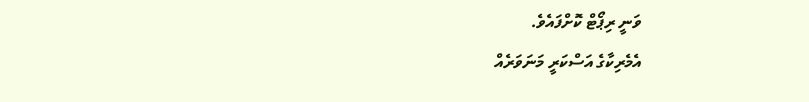ވަނީ ރިޕޯޓް ކޮށްފައެވެ.
އެމެރިކާގެ އަސްކަރީ މަނަވަރެއް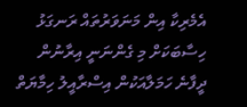އެމެރިކާ އިން މަނަވަރުތައް ރަނގަޅު ހިސާބަކަށް މި ގެންނަނީ އިރާނުން ދީފާނެ ހަމަލާއަކުން އިސްރާއީލު ހިމާޔަތް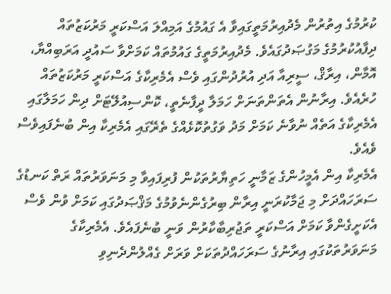ކުރުމުގެ އިތުރުން މެދުއިރުމަތީގައިވާ އެ ގައުމުގެ އަމިއްލަ އަސްކަރީ މަރުކަޒުތައް ދިފާއުކުރުމުގެ މަގުޞަދުގައެވެ. މެދުއިރުމަތީގެ ގައުމުތައް ކަމަށްވާ ސައުދީ އަރަބިއްޔާ، އޮމާން، އިރާޤް، ސީރިއާ އަދި އުރުދުންގައި ވެސް އެމެރިކާގެ އަސްކަރީ މަރުކަޒުތައް ހުރެއެވެ. އިރާނުން އެތަންތަނަށް ހަމަލާ ދީފާނެތީ، ކޮންސިއުލޭޓަށް ދިން ހަމަލާގައި އެމެރިކާގެ އަތެއް ނުވާނެ ކަމަށް މަދު ވަގުތުކޮޅެއްގެ ތެރޭގައި އެމެރިކާ އިން ބުނެފައިވެސް ވެއެވެ.
އެމެރިކާ އިން އެމީހުންގެ ޒަމާނީ ހަތިޔާރުތަކުން ފުރިފައިވާ މި މަނަވަރުތައް ރަތް ކަނޑުގެ ސަރަހައްދަށް މި ޖަމާކުރަނީ އިރާން ބިރުގެންނެވުމުގެ މަޤްޞަދުގައި ކަމަށް ވުން ވެސް އެކަށީގެންވާ ކަމަށް އަސްކަރީ ތަޖުރިބާކާރުން ވަނީ ބުނެފައެވެ. އެމެރިކާގެ މަނަވަރުތަކުގައި އިރާނުގެ ސަރަހައްދުތަކަށް ވަރަށް ގެއްލުންދެނިވި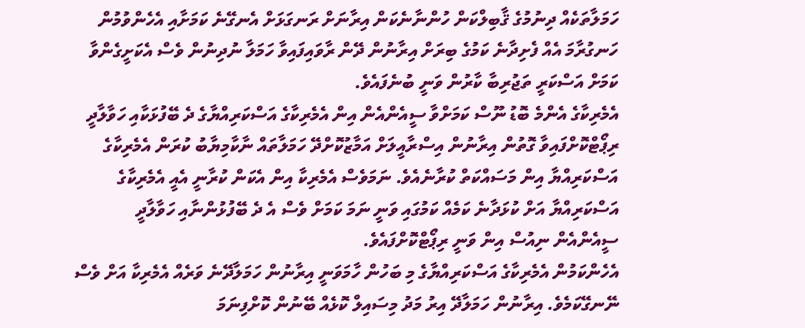ހަމަލާތަކެއް ދިނުމުގެ ޤާބިލްކަން ހުންނާނެކަން އިރާނަށް ރަނގަޅަށް އެނގޭނެ ކަމަށާއި އެހެންވުމުން ހަނގުރާމަ އެއް ފެށިދާނެ ކަމުގެ ބިރަށް އިރާނުން ދޭން ރާވައިފައިވާ ހަމަލާ ނުދިނުން ވެސް އެކަށީގެންވާ ކަމަށް އަސްކަރީ ތަޖުރިބާ ކާރުން ވަނީ ބުނެފައެވެ.
އެމެރިކާގެ އެންމެ ބޮޑު ނޫސް ކަމަށްވާ ސީއެންއެން އިން އެމެރިކާގެ އަސްކަރިއްޔާގެ ދެ ބޭފުޅަކާއި ހަވާލާދީ ރިޕޯޓްކޮށްފައިވާ ގޮތުން އިރާނުން އިސްރާއީލަށް އަމާޒުކޮށްދޭ ހަމަލާތައް ނާކާމިޔާބު ކުރަން އެމެރިކާގެ އަސްކަރިއްޔާ އިން މަސައްކަތް ކުރާނެއެވެ. ނަމަވެސް އެމެރިކާ އިން އެކަން ކުރާނީ އެއީ އެމެރިކާގެ އަސްކަރިއްޔާ އަށް ކުޅަދާނެ ކަމެއް ކަމުގައި ވަނީ ނަމަ ކަމަށް ވެސް އެ ދެ ބޭފުޅުންނާއި ހަވާލާދީ ސީއެންއެން ނިއުސް އިން ވަނީ ރިޕޯޓްކޮށްފައެވެ.
އެހެންކަމުން އެމެރިކާގެ އަސްކަރިއްޔާގެ މި ބަހުން ހާމަވަނީ އިރާނުން ހަމަލާދޭނެ ވަރެއް އެމެރިކާ އަށް ވެސް ނޭނގޭކަމެވެ. އިރާނުން ހަމަލާދޭ އިރު މަދު މިސައިލް ކޮޅެއް ބޭނުން ކޮށްފިނަމަ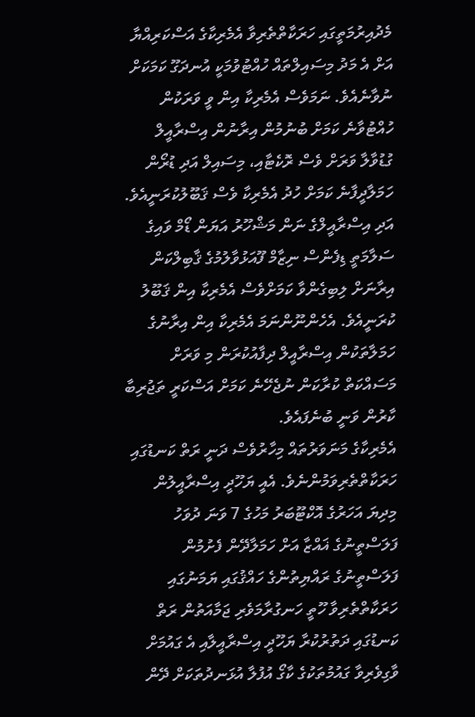މެދުއިރުމަތީގައި ހަރަކާތްތެރިވާ އެމެރިކާގެ އަސްކަރިއްޔާ އަށް އެ މަދު މިސައިލްތައް ހުއްޓުވުމަކީ އުނދަގޫ ކަމަކަށް ނުވާނެއެވެ. ނަމަވެސް އެމެރިކާ އިން ވީ ވަރަކުން ހުއްޓުވާނެ ކަމަށް ބުނުމުން އިރާނުން އިސްރާއީލް ގުޑުވާލާ ވަރަށް ވެސް ރޮކެޓާއި، މިސައިލް އަދި ޑުރޯން ހަމަލާދީފާނެ ކަމަށް ހުދު އެމެރިކާ ވެސް ޤަބޫލުކުރަނީއެވެ. އަދި އިސްރާއީލްގެ ނަން މަޝްހޫރު އަޔަން ޑޯމް ވައިގެ ސަލާމަތީ ޑިފެންސް ނިޒާމް ފޫއަޅުވާލުމުގެ ޤާބިލްކަން އިރާނަށް ލިބިގެންވާ ކަމަށްވެސް އެމެރިކާ އިން ޤަބޫލު ކުރަނީއެވެ. އެހެންނޫންނަމަ އެމެރިކާ އިން އިރާނުގެ ހަމަލާތަކުން އިސްރާއީލް ދިފާއުކުރަން މި ވަރަށް މަސައްކަތް ކުރާކަން ނުޖެހޭނެ ކަމަށް އަސްކަރީ ތަޖުރިބާ ކާރުން ވަނީ ބުނެފައެވެ.
އެމެރިކާގެ މަނަވަރުތައް މިހާރުވެސް ދަނީ ރަތް ކަނޑުގައި ހަރަކާތްތެރިވަމުންނެވެ. އެއީ ޔަހޫދީ އިސްރާއީލުން މިދިޔަ އަހަރުގެ އޮކްޓޫބަރު މަހުގެ 7 ވަނަ ދުވަހު ފަލަސްތީނުގެ ޣައްޒާ އަށް ހަމަލާދޭން ފެށުމުން ފަލަސްތީނުގެ ރައްޔިތުންގެ ހައްޤުގައި ޔަމަނުގައި ހަރަކާތްތެރިވާ ހޫތީ ހަނގުރާމަވެރި ޖަމާއަތުން ރަތް ކަނޑުގައި ދަތުރުކުރާ ޔަހޫދީ އިސްރާއީލާއި އެ ގައުމަށް ވާގިވެރިވާ ގައުމުތަކުގެ ކާގޯ އުފުލާ އުޅަނދުތަކަށް ދޭން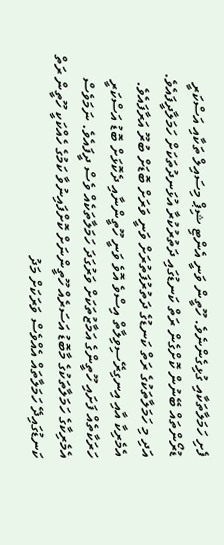ފެށި ހަމަލާތަކާއި ގުޅިގެންނެވެ. ހޫތީން ވަނީ އެންޓި ޝިޕް މިސައިލް ތަކާއި އަސްކަރީ ޑުރޯންތައް ބޭނުން ކޮށްގެން ރަތް ކަނޑުގައި ދަތުރުކުރާ އުޅަނދުތަކަށް ހަމަލާދީފައެވެ. އަދި މި ހަމަލާތަކުގެ ރަތް ކަނޑުގެ ދަތުރުފަތުރަށް ވަނީ ވަރަށް ބޮޑަށް ބުރޫ އަރާފައެވެ. އެމެރިކާ އާއި އިނގިރޭސިވިލާތް އިސްވެ އޮވެ ވަނީ ހޫތީންނާއި ދެކޮޅަށް ބޮޑު އަސްކަރީ ހަރަކާތެއް ފަށައި ހޫތީންގެ އަމާޒުތަކަށް ވަރުގަދަ ހަމަލާތަކެއް ވެސް ދީފައެވެ. ނަމަވެސް އެމެރިކާގެ ހަމަލާތަކުގެ މާބޮޑު އަސަރެއް ހޫތީންނަށް ކޮށްފައިނުވާ ކަމުގެ ހެއްކަކީ ހޫތީން ރަތް ކަނޑުގައިދޭ ހަމަލާތައް އެއްވެސް ވަރަކަށް މަދު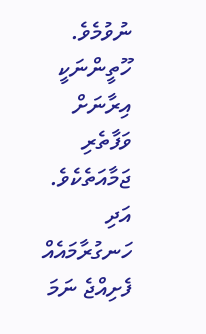ނުވުމެވެ.
ހޫތީންނަކީ އިރާނަށް ވަފާތެރި ޖަމާއަތެކެވެ. އަދި ހަނގުރާމައެއް ފެށިއްޖެ ނަމަ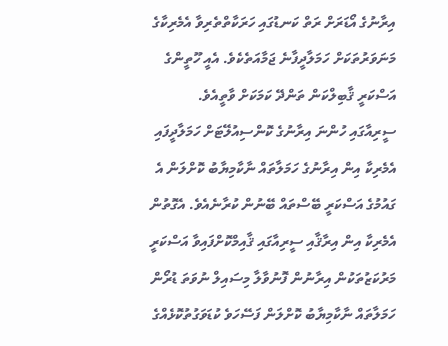އިރާނުގެ އޯޑަރަށް ރަތް ކަނޑުގައި ހަރަކާތްތެރިވާ އެމެރިކާގެ މަނަވަރުތަކަށް ހަމަލާދީފާނެ ޖަމާއަތެކެވެ. އެއީ ހޫތީންގެ އަސްކަރީ ޤާބިލްކަން ތަންދޭ ކަމަކަށް ވާތީއެވެ.
ސީރިއާގައި ހުންނަ އިރާނުގެ ކޮންސިއުލޭޓަށް ހަމަލާދީފައި
އެމެރިކާ އިން އިރާނުގެ ހަމަލާތައް ނާކާމިޔާބު ކޮށްލަން އެ ގައުމުގެ އަސްކަރީ ބޭސްތައް ބޭނުން ކުރާނެއެވެ. އެގޮތުން އެމެރިކާ އިން އިރާޤާއި ސީރިއާގައި ޤާއިމްކޮށްފައިވާ އަސްކަރީ މަރުކަޒުތަކުން އިރާނުން ފޮނުވާލާ މިސައިލް ނުވަތަ ޑުރޯން ހަމަލާތައް ނާކާމިޔާބު ކޮށްލަން ފަސޭހަވެ ކުޑަވަގުތުކޮޅެއްގެ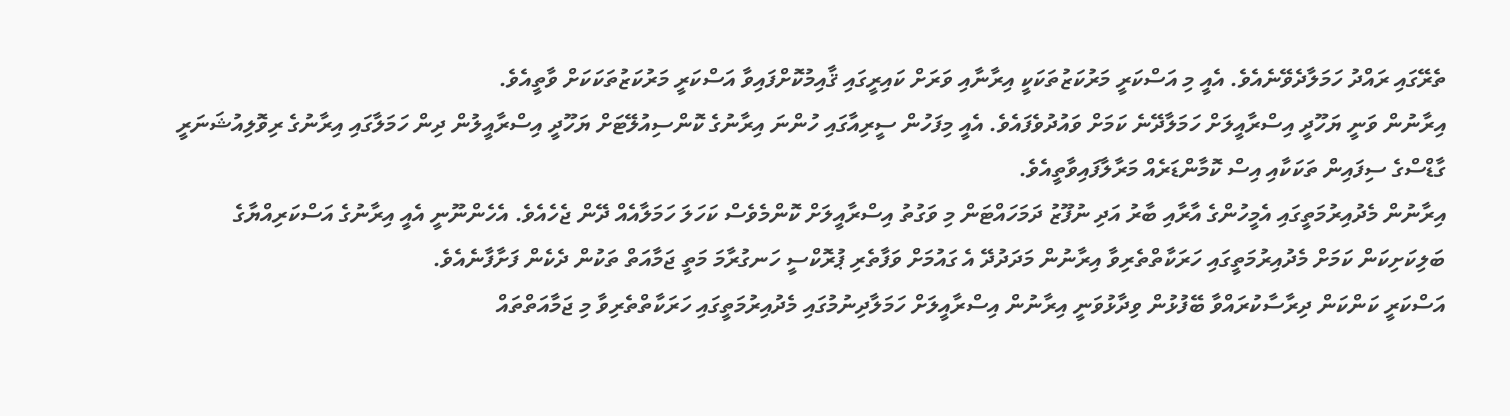ތެރޭގައި ރައްދު ހަމަލާދެވޭނެއެވެ. އެއީ މި އަސްކަރީ މަރުކަޒުތަކަކީ އިރާނާއި ވަރަށް ކައިރީގައި ޤާއިމުކޮށްފައިވާ އަސްކަރީ މަރުކަޒުތަކަކަށް ވާތީއެވެ.
އިރާނުން ވަނީ ޔަހޫދީ އިސްރާއީލަށް ހަމަލާދޭނެ ކަމަށް ވައުދުވެފައެވެ. އެއީ މިފަހުން ސީރިއާގައި ހުންނަ އިރާނުގެ ކޮންސިއުލޭޓަށް ޔަހޫދީ އިސްރާއީލުން ދިން ހަމަލާގައި އިރާނުގެ ރިވޮލިއުޝަނަރީ ގާޑްސްގެ ސިފައިން ތަކަކާއި އިސް ކޮމާންޑަރެއް މަރާލާފައިވާތީއެވެ.
އިރާނުން މެދުއިރުމަތީގައި އެމީހުންގެ އާރާއި ބާރު އަދި ނުފޫޒު ދަމަހައްޓަން މި ވަގުތު އިސްރާއީލަށް ކޮންމެވެސް ކަހަލަ ހަމަލާއެއް ދޭން ޖެހެއެވެ. އެހެންނޫނީ އެއީ އިރާނުގެ އަސްކަރިއްޔާގެ ބަލިކަށިކަން ކަމަށް މެދުއިރުމަތީގައި ހަރަކާތްތެރިވާ އިރާނުން މަދަދުދޭ އެ ގައުމަށް ވަފާތެރި ޕުރޮކްސީ ހަނގުރާމަ މަތީ ޖަމާއަތް ތަކުން ދެކެން ފަށާފާނެއެވެ.
އަސްކަރީ ކަންކަން ދިރާސާކުރައްވާ ބޭފުޅުން ވިދާޅުވަނީ އިރާނުން އިސްރާއީލަށް ހަމަލާދިނުމުގައި މެދުއިރުމަތީގައި ހަރަކާތްތެރިވާ މި ޖަމާއަތްތައް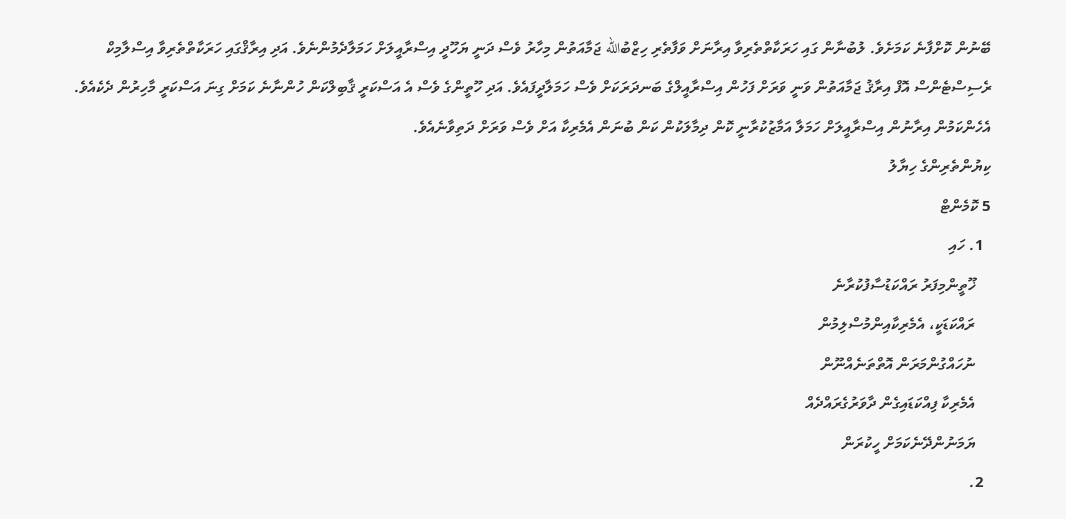ބޭނުން ކޮށްފާނެ ކަމަށެވެ. ލުބުނާން ގައި ހަރަކާތްތެރިވާ އިރާނަށް ވަފާތެރި ހިޒްބުالله ޖަމާއަތުން މިހާރު ވެސް ދަނީ ޔަހޫދީ އިސްރާއީލަށް ހަމަލާދެމުންނެވެ. އަދި އިރާޤްގައި ހަރަކާތްތެރިވާ އިސްލާމިކް ރެސިސްޓެންސް އޮފް އިރާޤު ޖަމާއަތުން ވަނީ ވަރަށް ފަހުން އިސްރާއީލްގެ ބަނދަރަކަށް ވެސް ހަމަލާދީފައެވެ. އަދި ހޫތީންގެ ވެސް އެ އަސްކަރީ ޤާބިލްކަން ހުންނާނެ ކަމަށް ގިނަ އަސްކަރީ މާހިރުން ދެކެއެވެ. އެހެންކަމުން އިރާނުން އިސްރާއީލަށް ހަމަލާ އަމާޒުކުރާނީ ކޮން ދިމާލަކުން ކަން ބުނަން އެމެރިކާ އަށް ވެސް ވަރަށް ދަތިވާނެއެވެ.
ކިޔުންތެރިންގެ ހިޔާލު
5 ކޮމެންޓް
  1. ހައި
    ޚޫތީންމިފަރު ރައްކަޑުސާފުކުރާނެ
    ރައްކަޑަކީ، އެމެރިކާއިންމުސްލިމުން
    ނުހައްގުންމަރަން އޮތްތަނެއްނޫން
    އެމެރިކާ ފިއްކަޑައިގެން ދާވަރުގެރައްދެއް
    ޔަމަނުންދޭނެކަމަށް ހީކުރަން
  2.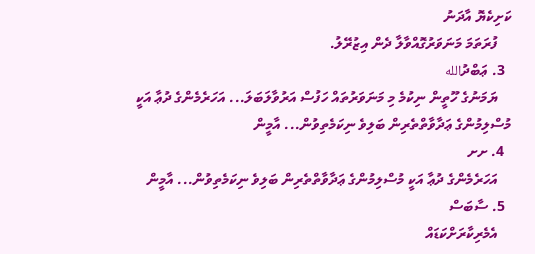ކަށިކެޔޮ އާދަނު
    ފުރަތަމަ މަނަވަރުގޮއްވާލާ ދެން އިޒުރޭލު.
  3. ޢަބްދުالله
    ޔަމަނުގެ ހޫތީން ނިކުމެ މި މަނަވަރުތައް ހަފުސް އަރުވާލަބަލަ... އަހަރެމެންގެ ދުޢާ އަކީ މުސްލިމުންގެ ޢަދާވާތްތެރިން ބަލިވެ ނިކަމެތިވުން... އާމީން
  4. ށށ
    އަހަރެމެންގެ ދުޢާ އަކީ މުސްލިމުންގެ ޢަދާވާތްތެރިން ބަލިވެ ނިކަމެތިވުން... އާމީން
  5. ސާބަސް
    އެމެރިކާރަށްކަޑައް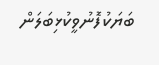ބަޔަކުފޮނުވީކުޅިބަލަން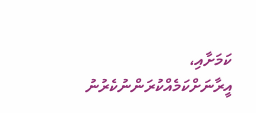ކަމަށާއި، އީރާނަށްކަމެއްކުރަންނުކެރުނު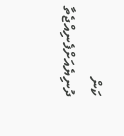ކަން ދުނިޔެއަށްފެނިއްޖެތާ